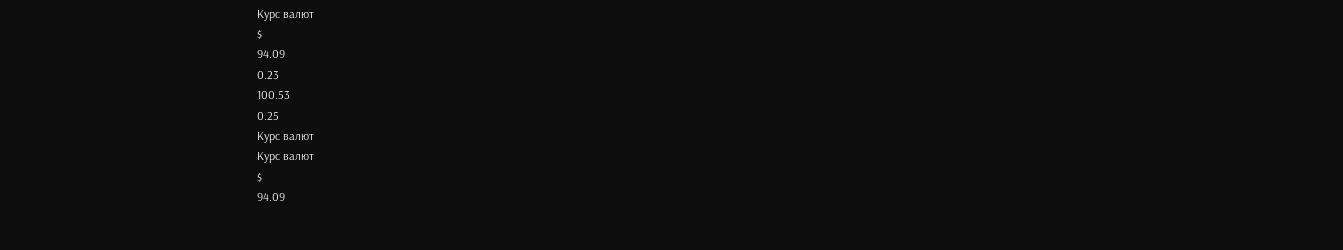Курс валют
$
94.09
0.23
100.53
0.25
Курс валют
Курс валют
$
94.09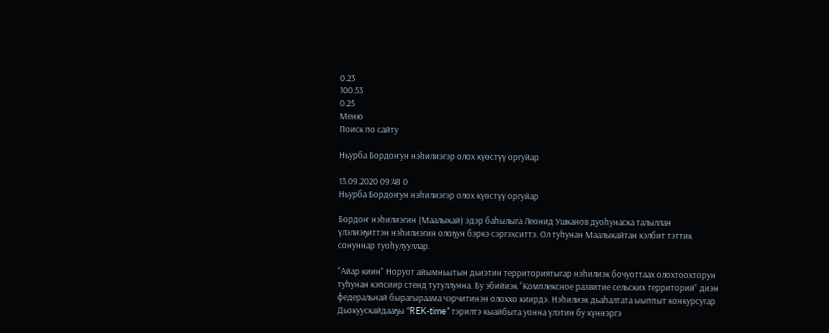0.23
100.53
0.25
Меню
Поиск по сайту

Ньурба Бордоҥун нэһилиэгэр олох күөстүү оргуйар

13.09.2020 09:48 0
Ньурба Бордоҥун нэһилиэгэр олох күөстүү оргуйар

Бордоҥ нэһилиэгин (Маалыкай) эдэр баһылыга Леонид Ушканов дуоһунаска талыллан үлэлиэҕиттэн нэһилиэгин олоҕун бэркэ сэргэхситтэ. Ол туһунан Маалыкайтан кэлбит тэттик сонуннар туоһулууллар.

“Айар киин” Норуот айымньытын дьиэтин территориятыгар нэһилиэк бочуоттаах олохтоохторун туһунан кэпсиир стенд тутуллунна. Бу эбийиэк “Комплексное развитие сельских территорий” диэн федеральнай бырагыраама чэрчитинэн олоххо киирдэ. Нэһилиэк дьаһалтата ыыппыт конкурсугар Дьокуускайдааҕы “REK-time” тэрилтэ кыайбыта уонна үлэтин бу күннэргэ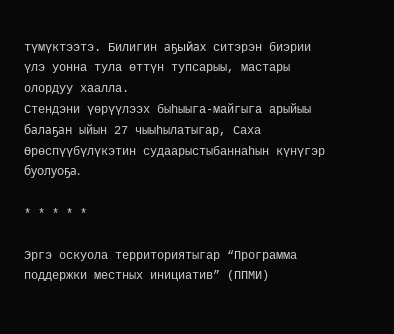түмүктээтэ. Билигин аҕыйах ситэрэн биэрии үлэ уонна тула өттүн тупсарыы, мастары олордуу хаалла.
Стендэни үөрүүлээх быһыыга-майгыга арыйыы балаҕан ыйын 27 чыыһылатыгар, Саха Өрөспүүбүлүкэтин судаарыстыбаннаһын күнүгэр буолуоҕа.

* * * * *

Эргэ оскуола территориятыгар “Программа поддержки местных инициатив” (ППМИ)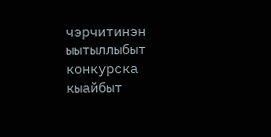чэрчитинэн ыытыллыбыт конкурска кыайбыт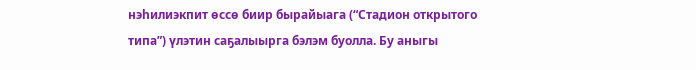нэһилиэкпит өссө биир бырайыага (“Стадион открытого типа”) үлэтин саҕалыырга бэлэм буолла. Бу аныгы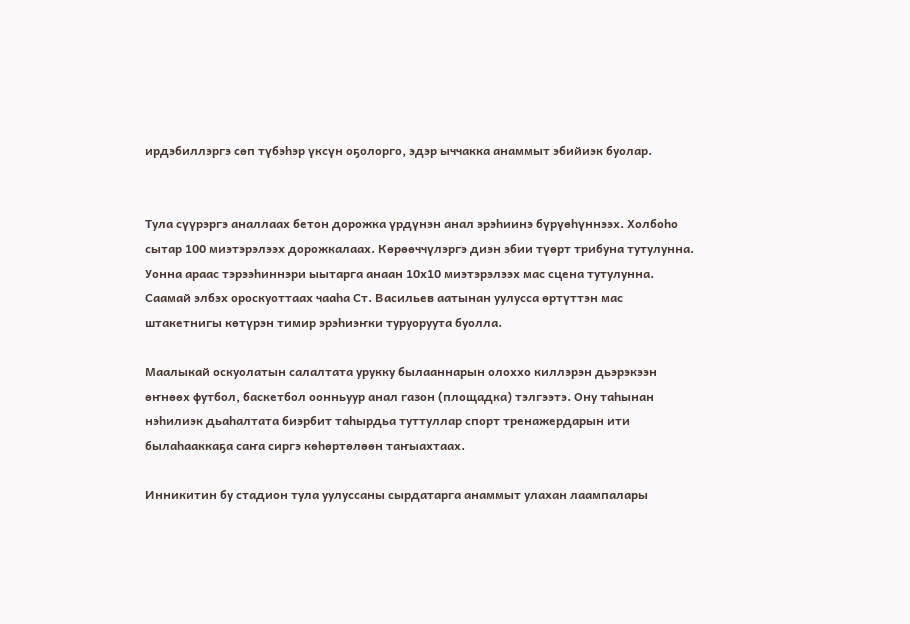ирдэбиллэргэ сөп түбэһэр үксүн оҕолорго, эдэр ыччакка анаммыт эбийиэк буолар.


Тула сүүрэргэ аналлаах бетон дорожка үрдүнэн анал эрэһиинэ бүрүөһүннээх. Холбоһо сытар 100 миэтэрэлээх дорожкалаах. Көрөөччүлэргэ диэн эбии түөрт трибуна тутулунна. Уонна араас тэрээһиннэри ыытарга анаан 10х10 миэтэрэлээх мас сцена тутулунна. Саамай элбэх ороскуоттаах чааһа Ст. Васильев аатынан уулусса өртүттэн мас штакетнигы көтүрэн тимир эрэһиэҥки туруоруута буолла.

Маалыкай оскуолатын салалтата урукку былааннарын олоххо киллэрэн дьэрэкээн өҥнөөх футбол, баскетбол оонньуур анал газон (площадка) тэлгээтэ. Ону таһынан нэһилиэк дьаһалтата биэрбит таһырдьа туттуллар спорт тренажердарын ити былаһааккаҕа саҥа сиргэ көһөртөлөөн таҥыахтаах.

Инникитин бу стадион тула уулуссаны сырдатарга анаммыт улахан лаампалары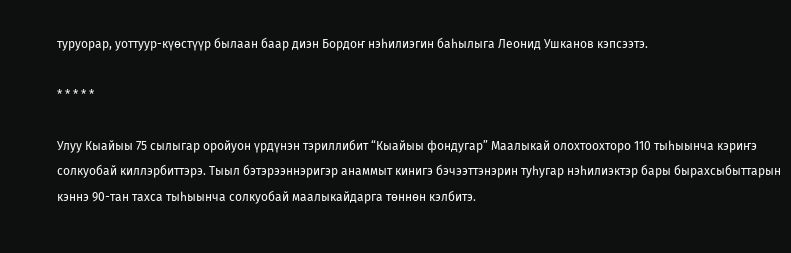туруорар, уоттуур-күөстүүр былаан баар диэн Бордоҥ нэһилиэгин баһылыга Леонид Ушканов кэпсээтэ.

* * * * *

Улуу Кыайыы 75 сылыгар оройуон үрдүнэн тэриллибит “Кыайыы фондугар” Маалыкай олохтоохторо 110 тыһыынча кэриҥэ солкуобай киллэрбиттэрэ. Тыыл бэтэрээннэригэр анаммыт кинигэ бэчээттэнэрин туһугар нэһилиэктэр бары бырахсыбыттарын кэннэ 90-тан тахса тыһыынча солкуобай маалыкайдарга төннөн кэлбитэ.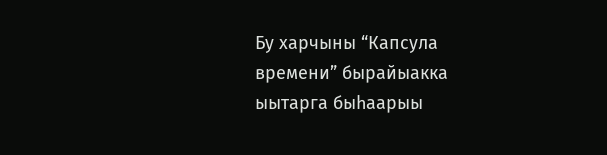Бу харчыны “Капсула времени” бырайыакка ыытарга быһаарыы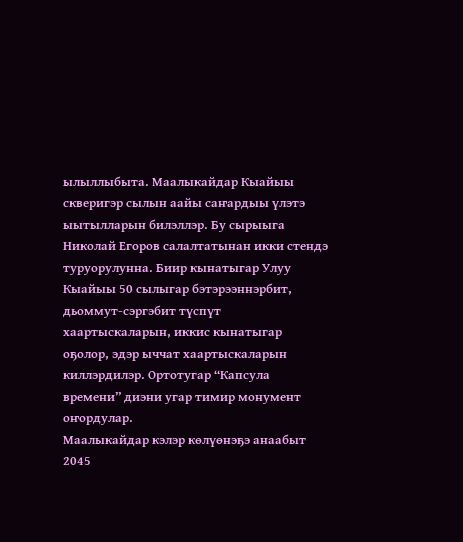ылыллыбыта. Маалыкайдар Кыайыы скверигэр сылын аайы саҥардыы үлэтэ ыытылларын билэллэр. Бу сырыыга Николай Егоров салалтатынан икки стендэ туруорулунна. Биир кынатыгар Улуу Кыайыы 50 сылыгар бэтэрээннэрбит, дьоммут-сэргэбит түспүт хаартыскаларын, иккис кынатыгар оҕолор, эдэр ыччат хаартыскаларын киллэрдилэр. Ортотугар “Капсула времени” диэни угар тимир монумент оҥордулар.
Маалыкайдар кэлэр көлүөнэҕэ анаабыт 2045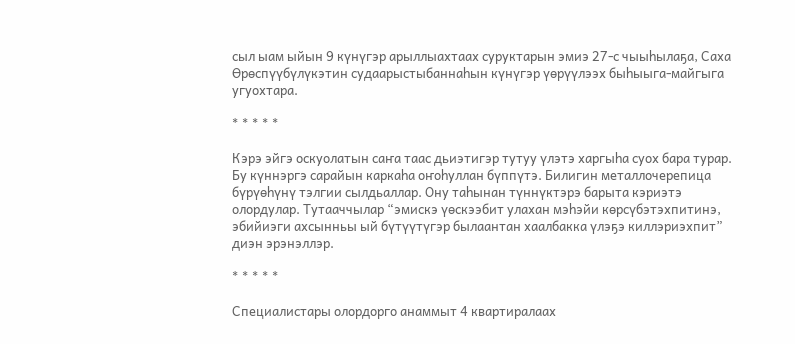сыл ыам ыйын 9 күнүгэр арыллыахтаах суруктарын эмиэ 27-с чыыһылаҕа, Саха Өрөспүүбүлүкэтин судаарыстыбаннаһын күнүгэр үөрүүлээх быһыыга-майгыга угуохтара.

* * * * *

Кэрэ эйгэ оскуолатын саҥа таас дьиэтигэр тутуу үлэтэ харгыһа суох бара турар. Бу күннэргэ сарайын каркаһа оҥоһуллан бүппүтэ. Билигин металлочерепица бүрүөһүнү тэлгии сылдьаллар. Ону таһынан түннүктэрэ барыта кэриэтэ олордулар. Тутааччылар “эмискэ үөскээбит улахан мэһэйи көрсүбэтэхпитинэ, эбийиэги ахсынньы ый бүтүүтүгэр былаантан хаалбакка үлэҕэ киллэриэхпит” диэн эрэнэллэр.

* * * * *

Специалистары олордорго анаммыт 4 квартиралаах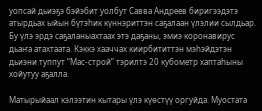уопсай дьиэҕэ бэйэбит уолбут Савва Андреев биригээдэтэ атырдьах ыйын бүтэһик күннэриттэн саҕалаан үлэлии сылдьар. Бу үлэ эрдэ саҕаланыахтаах этэ даҕаны, эмиэ коронавирус дьаҥа атахтаата. Кэккэ хааччах киирбититтэн мэһэйдэтэн дьиэни туппут “Мас-строй” тэрилтэ 20 кубометр хаптаһыны хойутуу аҕалла.

Матырыйаал кэлээтин кытары үлэ күөстүү оргуйда. Муостата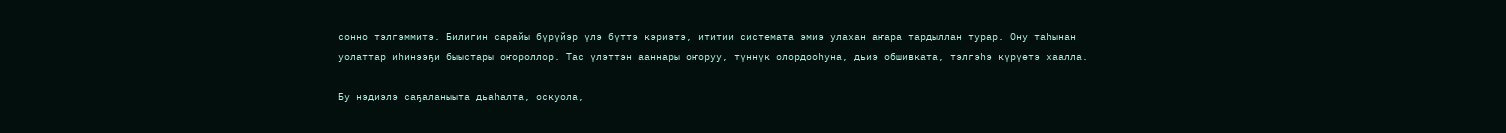сонно тэлгэммитэ. Билигин сарайы бүрүйэр үлэ бүттэ кэриэтэ, ититии системата эмиэ улахан аҥара тардыллан турар. Ону таһынан уолаттар иһинээҕи быыстары оҥороллор. Тас үлэттэн ааннары оҥоруу, түннүк олордооһуна, дьиэ обшивката, тэлгэһэ күрүөтэ хаалла.

Бу нэдиэлэ саҕаланыыта дьаһалта, оскуола,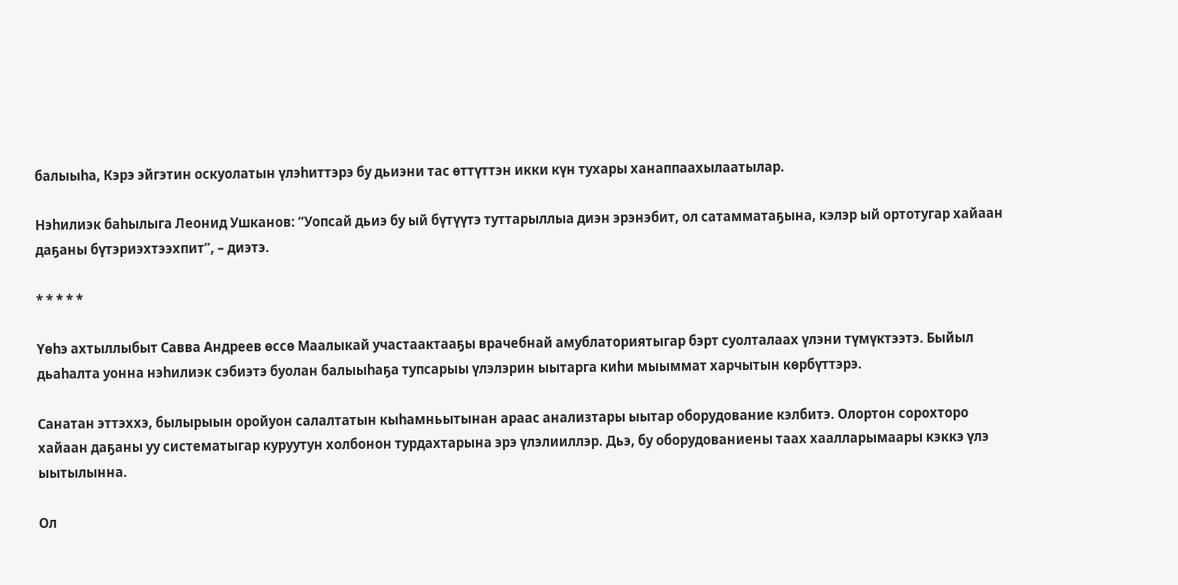балыыһа, Кэрэ эйгэтин оскуолатын үлэһиттэрэ бу дьиэни тас өттүттэн икки күн тухары ханаппаахылаатылар.

Нэһилиэк баһылыга Леонид Ушканов: “Уопсай дьиэ бу ый бүтүүтэ туттарыллыа диэн эрэнэбит, ол сатамматаҕына, кэлэр ый ортотугар хайаан даҕаны бүтэриэхтээхпит”, – диэтэ.

* * * * *

Үөһэ ахтыллыбыт Савва Андреев өссө Маалыкай участаактааҕы врачебнай амублаториятыгар бэрт суолталаах үлэни түмүктээтэ. Быйыл дьаһалта уонна нэһилиэк сэбиэтэ буолан балыыһаҕа тупсарыы үлэлэрин ыытарга киһи мыыммат харчытын көрбүттэрэ.

Санатан эттэххэ, былырыын оройуон салалтатын кыһамньытынан араас анализтары ыытар оборудование кэлбитэ. Олортон сорохторо хайаан даҕаны уу систематыгар куруутун холбонон турдахтарына эрэ үлэлииллэр. Дьэ, бу оборудованиены таах хаалларымаары кэккэ үлэ ыытылынна.

Ол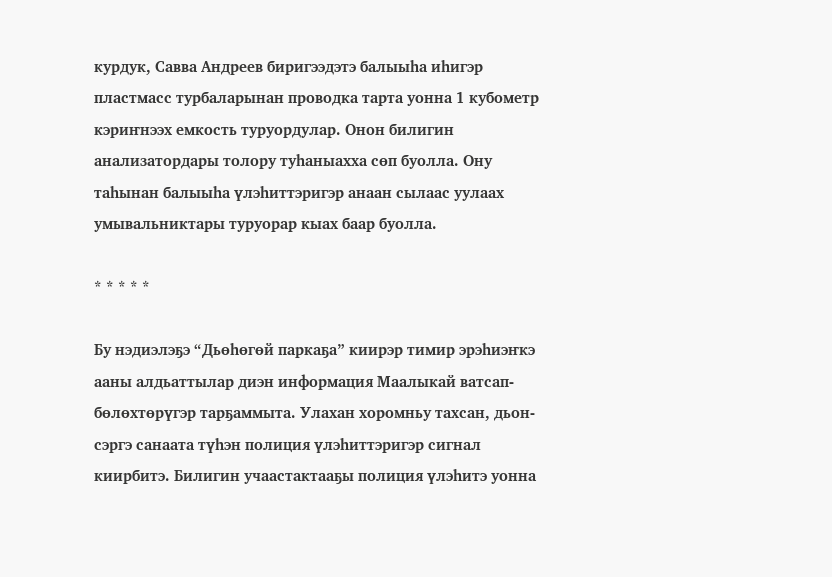курдук, Савва Андреев биригээдэтэ балыыһа иһигэр пластмасс турбаларынан проводка тарта уонна 1 кубометр кэриҥнээх емкость туруордулар. Онон билигин анализатордары толору туһаныахха сөп буолла. Ону таһынан балыыһа үлэһиттэригэр анаан сылаас уулаах умывальниктары туруорар кыах баар буолла.

* * * * *

Бу нэдиэлэҕэ “Дьөһөгөй паркаҕа” киирэр тимир эрэһиэҥкэ ааны алдьаттылар диэн информация Маалыкай ватсап-бөлөхтөрүгэр тарҕаммыта. Улахан хоромньу тахсан, дьон-сэргэ санаата түһэн полиция үлэһиттэригэр сигнал киирбитэ. Билигин учаастактааҕы полиция үлэһитэ уонна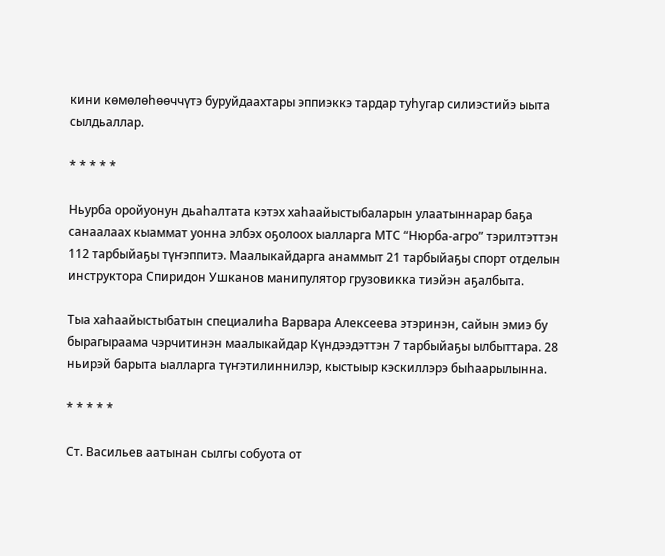кини көмөлөһөөччүтэ буруйдаахтары эппиэккэ тардар туһугар силиэстийэ ыыта сылдьаллар.

* * * * *

Ньурба оройуонун дьаһалтата кэтэх хаһаайыстыбаларын улаатыннарар баҕа санаалаах кыаммат уонна элбэх оҕолоох ыалларга МТС “Нюрба-агро” тэрилтэттэн 112 тарбыйаҕы түҥэппитэ. Маалыкайдарга анаммыт 21 тарбыйаҕы спорт отделын инструктора Спиридон Ушканов манипулятор грузовикка тиэйэн аҕалбыта.

Тыа хаһаайыстыбатын специалиһа Варвара Алексеева этэринэн, сайын эмиэ бу бырагыраама чэрчитинэн маалыкайдар Күндээдэттэн 7 тарбыйаҕы ылбыттара. 28 ньирэй барыта ыалларга түҥэтилиннилэр, кыстыыр кэскиллэрэ быһаарылынна.

* * * * *

Ст. Васильев аатынан сылгы собуота от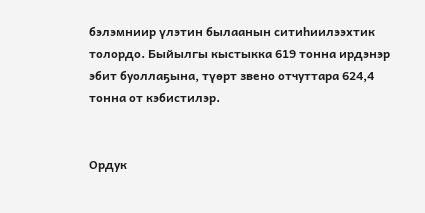бэлэмниир үлэтин былаанын ситиһиилээхтик толордо. Быйылгы кыстыкка 619 тонна ирдэнэр эбит буоллаҕына, түөрт звено отчуттара 624,4 тонна от кэбистилэр.


Ордук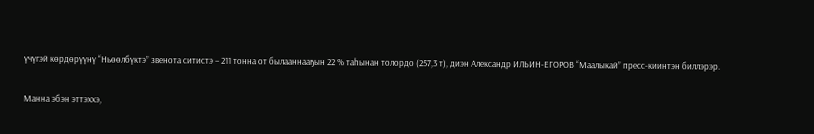үчүгэй көрдөрүүнү “Ньөөлбүктэ” звенота ситистэ – 211 тонна от былааннааҕын 22 % таһынан толордо (257,3 т), диэн Александр ИЛЬИН-ЕГОРОВ “Маалыкай” пресс-киинтэн биллэрэр.

Манна эбэн эттэххэ,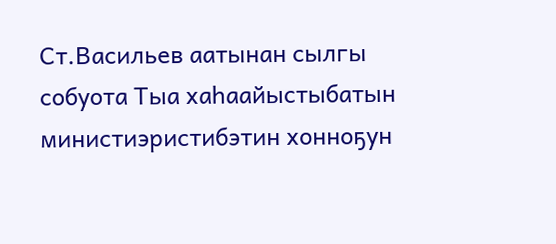Ст.Васильев аатынан сылгы собуота Тыа хаһаайыстыбатын министиэристибэтин хонноҕун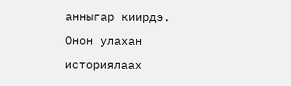анныгар киирдэ. Онон улахан историялаах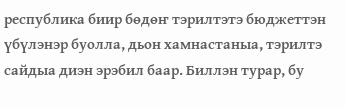республика биир бөдөҥ тэрилтэтэ бюджеттэн үбүлэнэр буолла, дьон хамнастаныа, тэрилтэ сайдыа диэн эрэбил баар. Биллэн турар, бу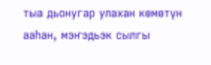тыа дьонугар улахан көмөтүн ааһан, мэҥэдьэк сылгы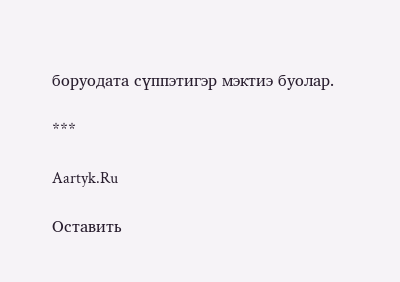боруодата сүппэтигэр мэктиэ буолар.

***

Aartyk.Ru

Оставить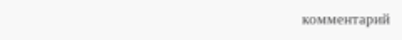комментарий